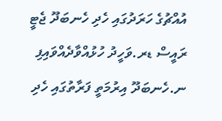އުއްޗުގެ ހަރަދުގައި ހެދި ހެނބަދޫ ޖެޓީ ރައީސް ޑރ.ވަހީދު ހުޅުއްވާދެއްވައިފި
ނ.ހެނބަދޫ އިރުމަތީ ފަރާތުގައި ހެދި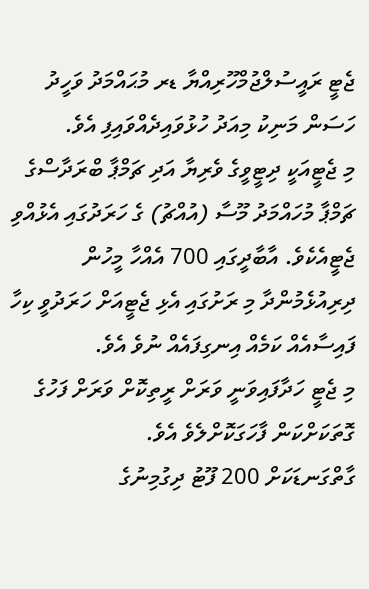ޖެޓީ ރައީސުލްޖުމްހޫރިއްޔާ ޑރ މުޙައްމަދު ވަހީދު ހަސަން މަނިކު މިއަދު ހުޅުވައިދެއްވައިފި އެވެ.
މި ޖެޓީއަކީ ދިޓީވީގެ ވެރިޔާ އަދި ޗަމްޕާ ބްރަދާސްގެ ޗަމްޕާ މުހައްމަދު މޫސާ (އުއްޗު) ގެ ހަރަދުގައި އެޅުއްވި ޖެޓީއެކެވެ. އާބާދީގައި 700 އެއްހާ މީހުން ދިރިއުޅެމުންދާ މި ރަށުގައި އެޅި ޖެޓީއަށް ހަރަދުވީ ކިހާ ފައިސާއެއް ކަމެއް އިނގިފައެއް ނުވެ އެވެ.
މި ޖެޓީ ހަދާފައިވަނީ ވަރަށް ރީތިކޮށް ވަރަށް ފަހުގެ ގޮތަކަށްކަން ފާހަގަކޮށްލެވެ އެވެ.
ގާތްގަނޑަކަށް 200 ފޫޓު ދިގުމިނުގެ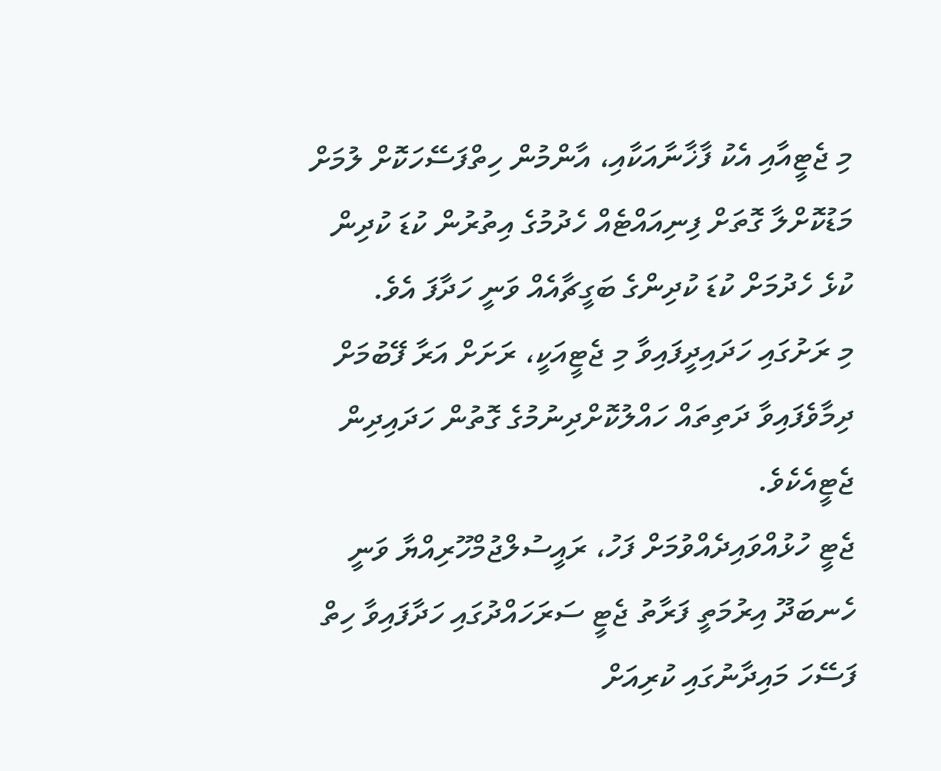މި ޖެޓީއާއި އެކު ފާޚާނާއަކާއި، އާންމުން ހިތްފަސޭހަކޮށް ލުމަށް މަޑުކޮށްލާ ގޮތަށް ފިނިއައްޓެއް ހެދުމުގެ އިތުރުން ކުޑަ ކުދިން ކުޅެ ހެދުމަށް ކުޑަ ކުދިންގެ ބަގީޗާއެއް ވަނީ ހަދާފަ އެވެ.
މި ރަށުގައި ހަދައިދީފައިވާ މި ޖެޓީއަކީ، ރަށަށް އަރާ ފޭބުމަށް ދިމާވެފައިވާ ދަތިތައް ހައްލުކޮށްދިނުމުގެ ގޮތުން ހަދައިދިން ޖެޓީއެކެވެ.
ޖެޓީ ހުޅުއްވައިދެއްވުމަށް ފަހު، ރައީސުލްޖުމްހޫރިއްޔާ ވަނީ ހެނބަދޫ އިރުމަތީ ފަރާތު ޖެޓީ ސަރަހައްދުގައި ހަދާފައިވާ ހިތް ފަސޭހަ މައިދާނުގައި ކުރިއަށް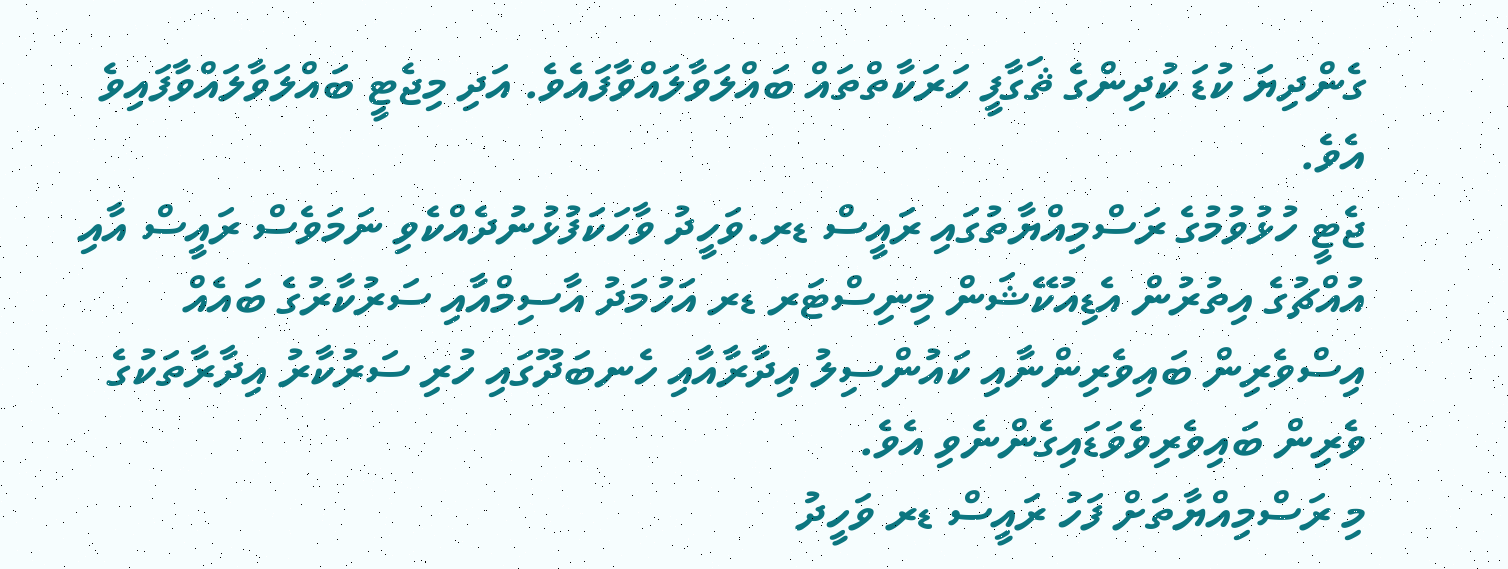ގެންދިޔަ ކުޑަ ކުދިންގެ ޘަގާފީ ހަރަކާތްތައް ބައްލަވާލައްވާފައެވެ. އަދި މިޖެޓީ ބައްލަވާލައްވާފައިވެ އެވެ.
ޖެޓީ ހުޅުވުމުގެ ރަސްމިއްޔާތުގައި ރައީސް ޑރ.ވަހީދު ވާހަކަފުޅުނުދެއްކެވި ނަމަވެސް ރައީސް އާއި އުއްޗުގެ އިތުރުން އެޑިއުކޭޝަން މިނިސްޓަރ ޑރ އަހުމަދު އާސިމްއާއި ސަރުކާރުގެ ބައެއް އިސްވެރިން ބައިވެރިންނާއި ކައުންސިލު އިދާރާއާއި ހެނބަދޫގައި ހުރި ސަރުކާރު އިދާރާތަކުގެ ވެރިން ބައިވެރިވެވަޑައިގެންނެވި އެވެ.
މި ރަސްމިއްޔާތަށް ފަހު ރައީސް ޑރ ވަހީދު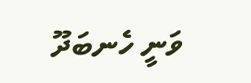ވަނީ ހެނބަދޫ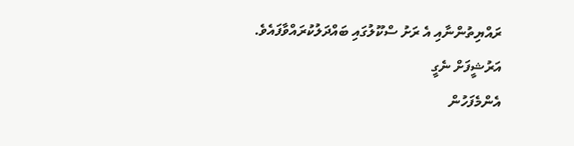ރައްޔިތުންނާއި އެ ރަށު ސްކޫލުގައި ބައްދަލުކުރައްވާފައެވެ.
އަރުޝީފަށް ނެގީ
އެންމެފަހުން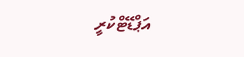އަޕްޑޭޓްކުރީ